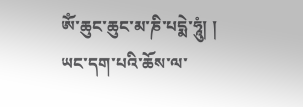ཨོཾ་ཆུང་ཆུང་མ་ཎི་པདྨེ་ཧཱུཾ། །
ཡང་དག་པའི་ཆོས་ལ་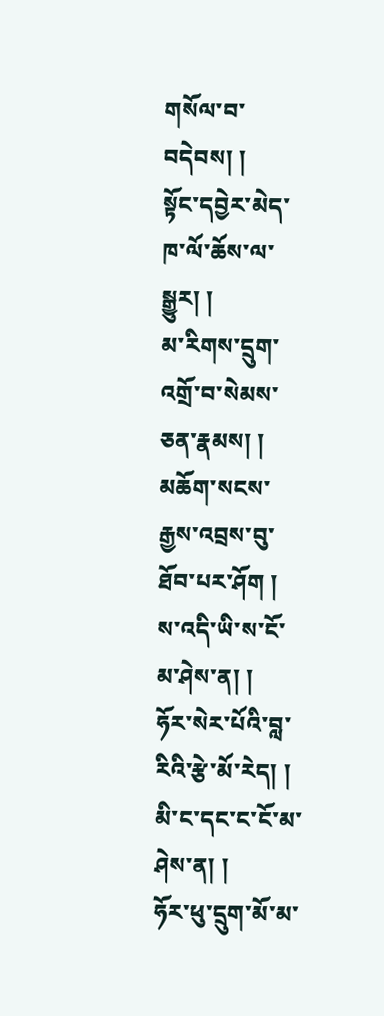གསོལ་བ་བདེབས། །
སྟོང་དབྱེར་མེད་ཁ་ལོ་ཆོས་ལ་སྒྱུར། །
མ་རིགས་དྲུག་འགྲོ་བ་སེམས་ཅན་རྣམས། །
མཆོག་སངས་རྒྱས་འབྲས་བུ་ཐོབ་པར་ཤོག །
ས་འདི་ཡི་ས་ངོ་མ་ཤེས་ན། །
ཧོར་སེར་པོའི་བླ་རིའི་རྩེ་མོ་རེད། །
མི་ང་དང་ང་ངོ་མ་ཤེས་ན། །
ཧོར་ཕུ་དྲུག་མོ་མ་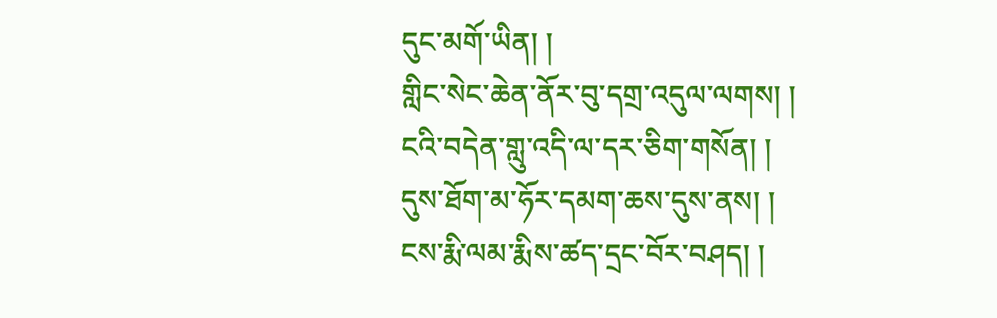དུང་མགོ་ཡིན། །
གླིང་སེང་ཆེན་ནོར་བུ་དགྲ་འདུལ་ལགས། །
ངའི་བདེན་གླུ་འདི་ལ་དར་ཅིག་གསོན། །
དུས་ཐོག་མ་ཧོར་དམག་ཆས་དུས་ནས། །
ངས་རྨི་ལམ་རྨིས་ཚད་དྲང་བོར་བཤད། །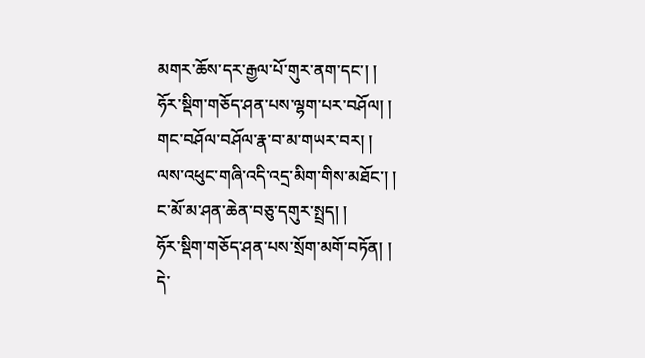མགར་ཆོས་དར་རྒྱལ་པོ་གུར་ནག་དང་། །
ཧོར་སྡིག་གཅོད་ཤན་པས་ལྷག་པར་བཤོལ། །
གང་བཤོལ་བཤོལ་རྣ་བ་མ་གཡར་བར། །
ལས་འཕུང་གཞི་འདི་འདྲ་མིག་གིས་མཐོང་། །
ང་མོ་མ་ཤན་ཆེན་བཅུ་དགུར་སྤྲད། །
ཧོར་སྡིག་གཅོད་ཤན་པས་སྲོག་མགོ་བཏོན། །
དེ་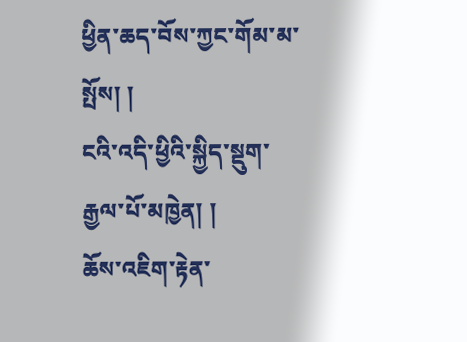ཕྱིན་ཆད་བོས་ཀྱང་གོམ་མ་སྤོས། །
ངའི་འདི་ཕྱིའི་སྐྱིད་སྡུག་རྒྱལ་པོ་མཁྱེན། །
ཆོས་འཇིག་རྟེན་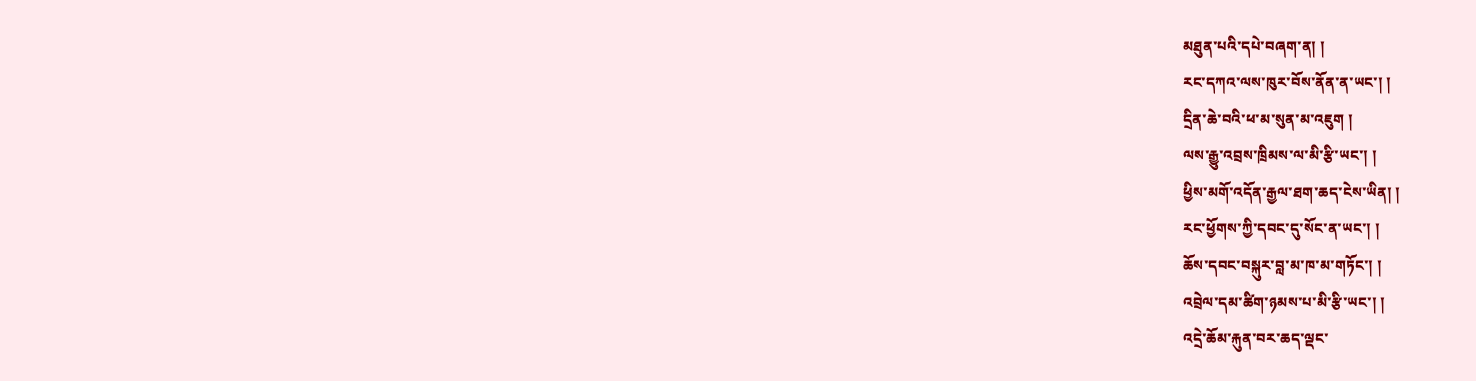མཐུན་པའི་དཔེ་བཞག་ན། །
རང་དཀའ་ལས་ཁུར་བོས་ནོན་ན་ཡང་། །
དྲིན་ཆེ་བའི་ཕ་མ་སུན་མ་འཇུག །
ལས་རྒྱུ་འབྲས་ཁྲིམས་ལ་མི་རྩི་ཡང་། །
ཕྱིས་མགོ་འདོན་རྒྱལ་ཐག་ཆད་ངེས་ཡིན། །
རང་ཕྱོགས་ཀྱི་དབང་དུ་སོང་ན་ཡང་། །
ཆོས་དབང་བསྐུར་བླ་མ་ཁ་མ་གཏོང་། །
འབྲེལ་དམ་ཚིག་ཉམས་པ་མི་རྩི་ཡང་། །
འདྲེ་ཆོམ་རྐུན་བར་ཆད་ལྡང་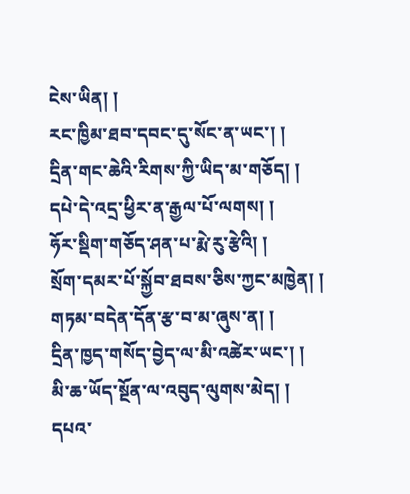ངེས་ཡིན། །
རང་ཁྱིམ་ཐབ་དབང་དུ་སོང་ན་ཡང་། །
དྲིན་གང་ཆེའི་རིགས་ཀྱི་ཡིད་མ་གཅོད། །
དཔེ་དེ་འདྲ་ཕྱིར་ན་རྒྱལ་པོ་ལགས། །
ཧོར་སྡིག་གཅོད་ཤན་པ་རྨེ་རུ་རྩེའི། །
སྲོག་དམར་པོ་སྐྱོབ་ཐབས་ཅིས་ཀྱང་མཁྱེན། །
གཏམ་བདེན་དོན་རྩ་བ་མ་ཞུས་ན། །
དྲིན་ཁྱད་གསོད་བྱེད་ལ་མི་འཚེར་ཡང་། །
མི་ཆ་ཡོད་སྔོན་ལ་འབུད་ལུགས་མེད། །
དཔའ་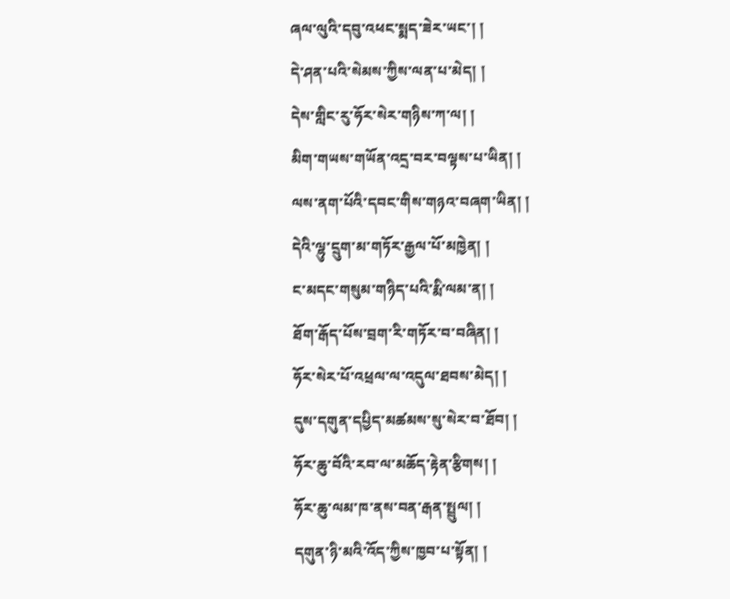ཞལ་ལུའི་དབུ་འཕང་སྨད་ཟེར་ཡང་། །
དེ་ཤན་པའི་སེམས་ཀྱིས་ལན་པ་མེད། །
དེས་གླིང་རུ་ཧོར་སེར་གཉིས་ཀ་ལ། །
མིག་གཡས་གཡོན་འདྲ་བར་བལྟས་པ་ཡིན། །
ལས་ནག་པོའི་དབང་གིས་གཉའ་བཞག་ཡིན། །
དེའི་ལྷུ་དྲུག་མ་གཏོར་རྒྱལ་པོ་མཁྱེན། །
ང་མདང་གསུམ་གཉིད་པའི་རྨི་ལམ་ན། །
ཐོག་རྒོད་པོས་བྲག་རི་གཏོར་བ་བཞིན། །
ཧོར་སེར་པོ་འཕྲལ་ལ་འདུལ་ཐབས་མེད། །
དུས་དགུན་དཔྱིད་མཚམས་སུ་སེར་བ་ཐོབ། །
ཧོར་ཆུ་བོའི་རབ་ལ་མཆོད་རྟེན་རྩིགས། །
ཧོར་ཆུ་ལམ་ཁ་ནས་བན་རྒན་སྤྲུལ། །
དགུན་ཉི་མའི་འོད་ཀྱིས་ཁྱབ་པ་སྟོན། །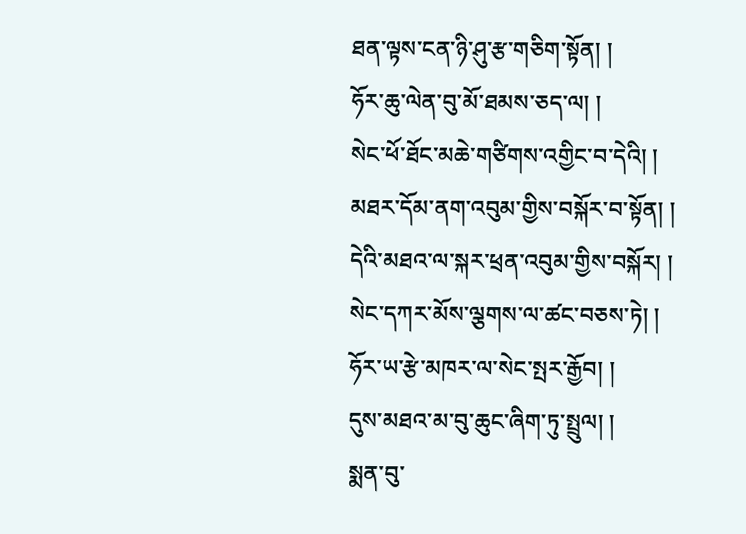ཐན་ལྟས་ངན་ཉི་ཤུ་རྩ་གཅིག་སྟོན། །
ཧོར་ཆུ་ལེན་བུ་མོ་ཐམས་ཅད་ལ། །
སེང་ཕོ་ཐོང་མཆེ་གཙིགས་འགྱིང་བ་དེའི། །
མཐར་དོམ་ནག་འབུམ་གྱིས་བསྐོར་བ་སྟོན། །
དེའི་མཐའ་ལ་སྐར་ཕྲན་འབུམ་གྱིས་བསྐོར། །
སེང་དཀར་མོས་ལྕགས་ལ་ཚང་བཅས་ཏེ། །
ཧོར་ཡ་རྩེ་མཁར་ལ་སེང་སྤར་རྒྱོབ། །
དུས་མཐའ་མ་བུ་ཆུང་ཞིག་ཏུ་སྤྲུལ། །
སྨན་བུ་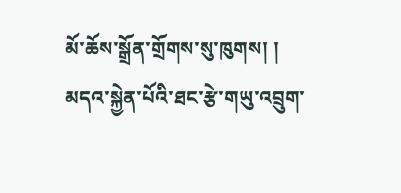མོ་ཆོས་སྒྲོན་གྲོགས་སུ་ཁུགས། །
མདའ་སྐྱེན་པོའི་ཐང་རྩེ་གཡུ་འབྲུག་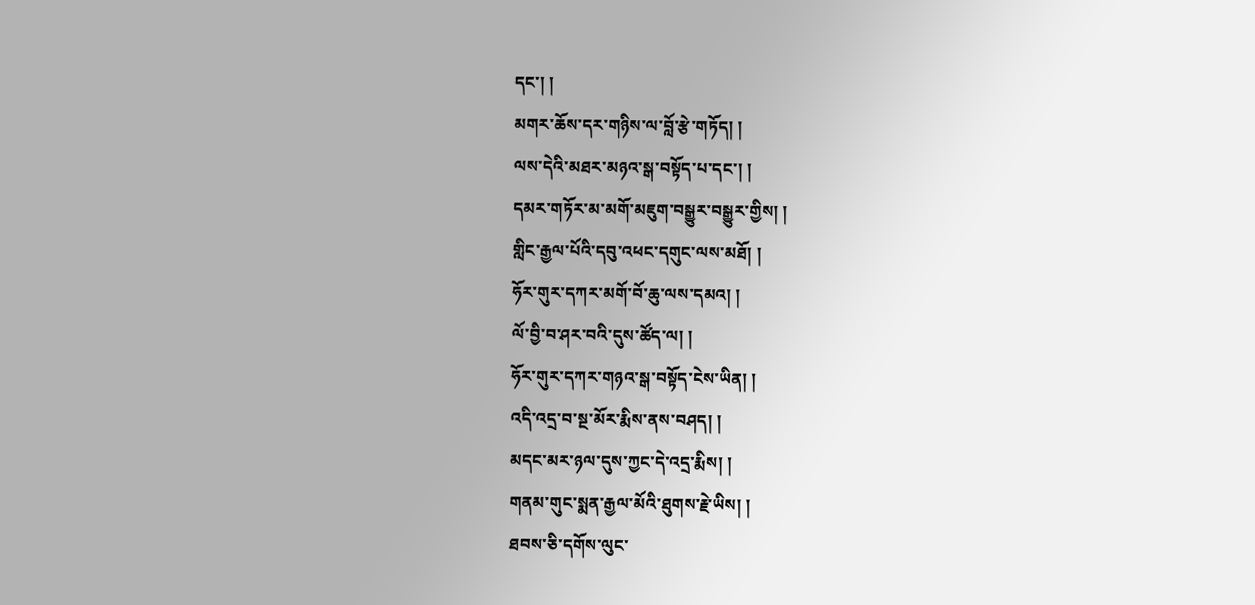དང་། །
མགར་ཆོས་དར་གཉིས་ལ་བློ་རྩེ་གཏོད། །
ལས་དེའི་མཐར་མཉའ་སྒ་བསྟོད་པ་དང་། །
དམར་གཏོར་མ་མགོ་མཇུག་བསྒྱུར་བསྒྱུར་གྱིས། །
གླིང་རྒྱལ་པོའི་དབུ་འཕང་དགུང་ལས་མཐོ། །
ཧོར་གུར་དཀར་མགོ་བོ་ཆུ་ལས་དམའ། །
ལོ་བྱི་བ་ཤར་བའི་དུས་ཚོད་ལ། །
ཧོར་གུར་དཀར་གཉའ་སྒ་བསྟོད་ངེས་ཡིན། །
འདི་འདྲ་བ་སྔ་མོར་རྨིས་ནས་བཤད། །
མདང་མར་ཉལ་དུས་ཀྱང་དེ་འདྲ་རྨིས། །
གནམ་གུང་སྨན་རྒྱལ་མོའི་ཐུགས་རྗེ་ཡིས། །
ཐབས་ཅི་དགོས་ལུང་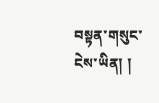བསྟན་གསུང་ངེས་ཡིན། །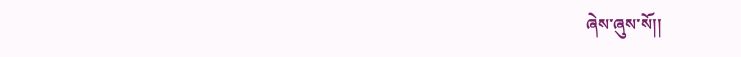ཞེས་ཞུས་སོ།།